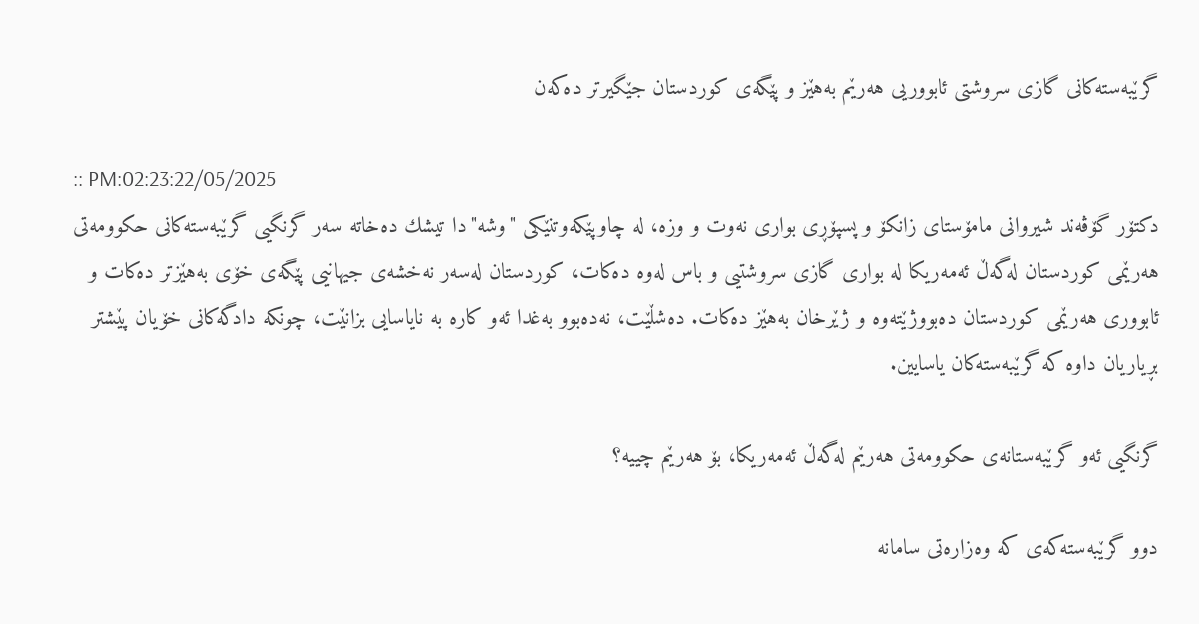گرێبه‌سته‌كانی گازی سروشتی ئابووریی هه‌رێم به‌هێز و پێگه‌ی كوردستان جێگیرتر ده‌كه‌ن

:: PM:02:23:22/05/2025
دكتۆر گۆڤه‌ند شیروانی مامۆستای زانكۆ و پسپۆڕی بواری نه‌وت و وزه‌، له‌ چاوپێكه‌وتنێكی "وشه‌"دا تیشك ده‌خاته‌ سه‌ر گرنگیی گرێبه‌سته‌كانی حكوومه‌تی هه‌رێمی كوردستان له‌گه‌ڵ ئه‌مه‌ریكا له‌ بواری گازی سروشتیی و باس له‌وه ‌ده‌كات، كوردستان له‌سه‌ر نه‌خشه‌ی جیهانیی پێگه‌ی خۆی به‌هێزتر ده‌كات و ئابووری هه‌رێمی كوردستان ده‌بووژێته‌وه‌ و ژێرخان به‌هێز ده‌كات. ده‌شڵێت، نه‌ده‌بوو به‌غدا ئه‌و كاره‌ به‌ نایاسایی بزانێت، چونكه‌ دادگه‌كانی خۆیان پێشتر بڕیاریان داوه‌ كه‌ گرێبه‌سته‌كان یاسایین.

گرنگیی ئه‌و گرێبه‌ستانه‌ی حكوومه‌تی هه‌رێم له‌گه‌ڵ ئه‌مه‌ریكا، بۆ هه‌رێم چییه‌؟

دوو گرێبه‌سته‌كه‌ی كه‌ وه‌زاره‌تی سامانه‌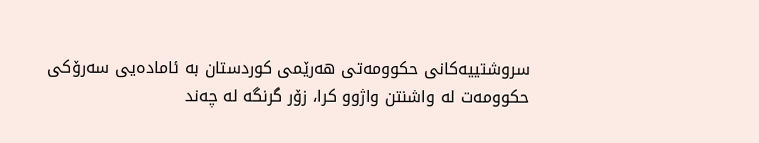سروشتییه‌كانی حكوومه‌تی هه‌رێمی كوردستان به‌ ئاماده‌یی سه‌رۆكی حكوومه‌ت له‌ واشنتن واژوو كرا، زۆر گرنگه‌ له‌ چه‌ند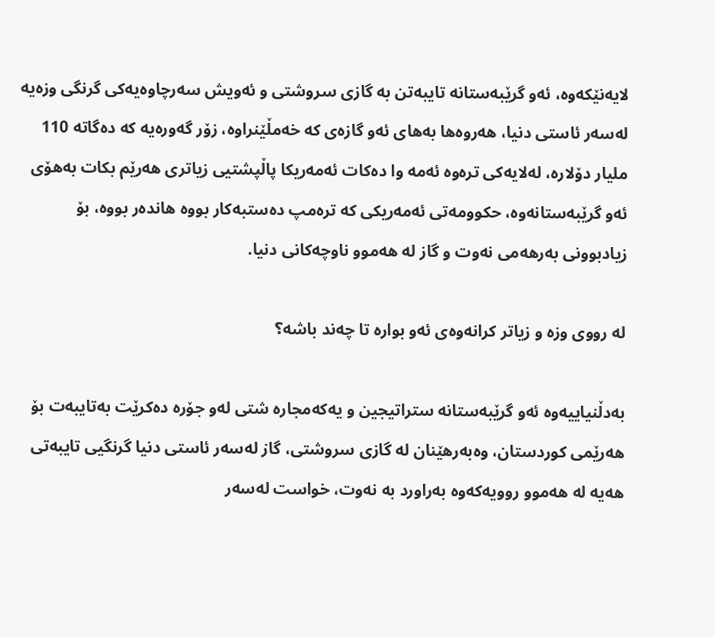لایه‌نێكه‌وه‌، ئه‌و گرێبه‌ستانه‌ تایبه‌تن به‌ گازی سروشتی و ئه‌ویش سه‌رچاوه‌یه‌كی گرنگی وزه‌یه‌ له‌سه‌ر ئاستی دنیا، هه‌روه‌ها به‌های ئه‌و گازه‌ی كه‌ خه‌مڵێنراوه‌، زۆر گه‌وره‌یه‌ كه‌ ده‌گاته‌ 110 ملیار دۆلاره‌، له‌لایه‌كی تره‌وه‌ ئه‌مه‌ وا ده‌كات ئه‌مه‌ریكا پاڵپشتیی زیاتری هه‌رێم بكات به‌هۆی ئه‌و گرێبه‌ستانه‌وه‌، حكوومه‌تی ئه‌مه‌ریكی كه‌ تره‌مپ ده‌ستبه‌كار بووه‌ هانده‌ر بووه‌، بۆ زیادبوونی به‌رهه‌می نه‌وت و گاز له‌ هه‌موو ناوچه‌كانی دنیا.

له‌ رووی وزه‌ و زیاتر كرانه‌وه‌ی ئه‌و بواره‌ تا چه‌ند باشه‌؟

به‌دڵنیاییه‌وه‌ ئه‌و گرێبه‌ستانه‌ ستراتیجین و یه‌كه‌مجاره‌ شتی له‌و جۆره‌ ده‌كرێت به‌تایبه‌ت بۆ هه‌رێمی كوردستان، وه‌به‌رهێنان له‌ گازی سروشتی، گاز له‌سه‌ر ئاستی دنیا گرنگیی تایبه‌تی هه‌یه‌ له‌ هه‌موو روویه‌كه‌وه‌ به‌راورد به‌ نه‌وت، خواست له‌سه‌ر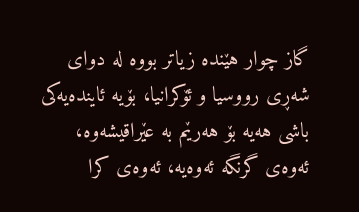گاز چوار هێنده‌ زیاتر بووه‌ له ‌دوای شه‌ڕی رووسیا و ئۆكرانیا، بۆیه‌ ئاینده‌یه‌كی باشی هه‌یه‌ بۆ هه‌رێم به‌ عێراقیشه‌وه‌، ئه‌وه‌ی گرنگه‌ ئه‌وه‌یه‌، ئه‌وه‌ی كرا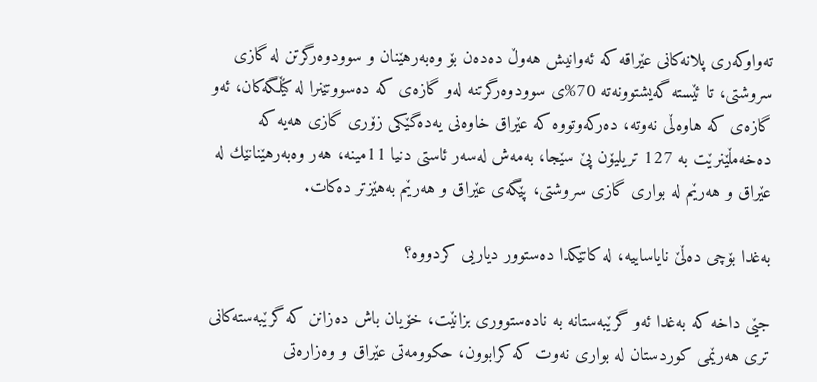ته‌واوكه‌ری پلانه‌كانی عێراقه‌ كه‌ ئه‌وانیش هه‌وڵ ده‌ده‌ن بۆ وه‌به‌رهێنان و سوودوه‌رگرتن له‌ گازی سروشتی، تا ئێسته‌ گه‌یشتوونه‌ته‌ 70%ی سوودوه‌رگرتنه‌ له‌و گازه‌ی كه‌ ده‌سووتێنرا له‌ كێڵگه‌كان، ئه‌و گازه‌ی كه‌ هاوه‌ڵی نه‌وته‌، ده‌ركه‌وتووه‌ كه‌ عێراق خاوه‌نی یه‌ده‌گێكی زۆری گازی هه‌یه‌ كه‌ ده‌خه‌مڵێنرێت به‌ 127 تریلیۆن پێ سێجا، به‌مه‌ش له‌سه‌ر ئاستی دنیا 11مینه‌، هه‌ر وه‌به‌رهێنانێك له‌ عێراق و هه‌رێم له‌ بواری گازی سروشتی، پێگه‌ی عێراق و هه‌رێم به‌هێزتر ده‌كات.

به‌غدا بۆچی ده‌ڵێ نایاساییه‌، له‌ كاتێكدا ده‌ستوور دیاریی كردووه‌؟

جێی داخه‌ كه‌ به‌غدا ئه‌و گرێبه‌ستانه‌ به ‌ناده‌ستووری بزانێت، خۆیان باش ده‌زانن كه‌ گرێبه‌سته‌كانی تری هه‌رێمی كوردستان له‌ بواری نه‌وت كه‌ كرابوون، حكوومه‌تی عێراق و وه‌زاره‌تی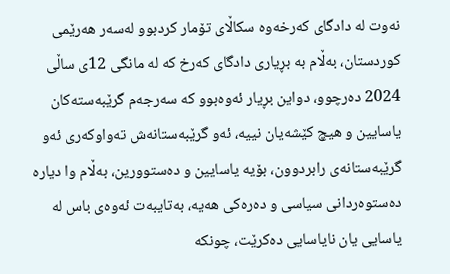نه‌وت له‌ دادگای كه‌رخه‌وه‌ سكاڵای تۆمار كردبوو له‌سه‌ر هه‌رێمی كوردستان، به‌ڵام به‌ بڕیاری دادگای كه‌رخ كه‌ له‌ مانگی 12ی ساڵی 2024 ده‌رچوو، دواین بڕیار ئه‌وه‌بوو كه‌ سه‌رجه‌م گرێبه‌سته‌كان یاسایین و هیچ كێشه‌یان نییه‌، ئه‌و گرێبه‌ستانه‌ش ته‌واوكه‌ری ئه‌و گرێبه‌ستانه‌ی رابردوون، بۆیه‌ یاسایین و ده‌ستوورین، به‌ڵام وا دیاره‌ ده‌ستوه‌ردانی سیاسی و ده‌ره‌كی هه‌یه‌، به‌تایبه‌ت ئه‌وه‌ی باس له‌ یاسایی یان نایاسایی ده‌كرێت، چونكه‌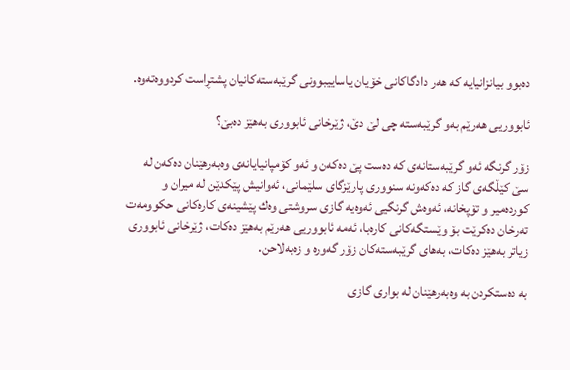ده‌بوو بیانزانیایه‌ كه‌ هه‌ر دادگاكانی خۆیان یاساییبوونی گرێبه‌سته‌كانیان پشتڕاست كردووه‌ته‌وه‌.

ئابووریی هه‌رێم به‌و گرێبه‌سته‌ چی لێ دێ، ژێرخانی ئابووری به‌هێز ده‌بێ؟

زۆر گرنگه‌ ئه‌و گرێبه‌ستانه‌ی كه‌ ده‌ست پێ ده‌كه‌ن و ئه‌و كۆمپانیایانه‌ی وه‌به‌رهێنان ده‌كه‌ن له‌ سێ كێڵگه‌ی گاز كه‌ ده‌كه‌ونه‌ سنووری پارێزگای سلێمانی، ئه‌وانیش پێكدێن له‌ میران و كورده‌میر و تۆپخانه‌، ئه‌وه‌ش گرنگیی ئه‌وه‌یه‌ گازی سروشتی وه‌ك پێشینه‌ی كاره‌كانی حكوومه‌ت ته‌رخان ده‌كرێت بۆ وێستگه‌كانی كاره‌با، ئه‌مه‌ ئابووریی هه‌رێم به‌هێز ده‌كات، ژێرخانی ئابووری زیاتر به‌هێز ده‌كات، به‌های گرێبه‌سته‌كان زۆر گه‌وره‌ و زه‌به‌لاحن.

به‌ ده‌ستكردن به‌ وه‌به‌رهێنان له‌ بواری گازی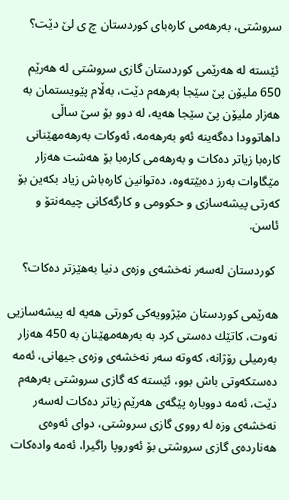سروشتی، به‌رهه‌می كاره‌بای كوردستان چ ی لێ دێت؟

 ئێسته‌ له‌ هه‌رێمی كوردستان گازی سروشتی له‌ هه‌رێم 650 ملیۆن پێ سێجا به‌رهه‌م دێت، به‌ڵام پێویستمان به‌ هه‌زار ملیۆن پێ سێجا هه‌یه‌، له‌ دوو بۆ سێ ساڵی داهاتوودا ده‌گه‌ینه‌ ئه‌و به‌رهه‌مه‌، ئه‌وكات به‌رهه‌مهێنانی كاره‌با زیاتر ده‌كات و به‌رهه‌می كاره‌با بۆ هه‌شت هه‌زار مێگاوات به‌رز ده‌بێته‌وه‌، ده‌توانین كاره‌باش زیاد بكه‌ین بۆ كه‌رتی پیشه‌سازی و حكوومی و كارگه‌كانی چیمه‌نتۆ و ئاسن.

 كوردستان له‌سه‌ر نه‌خشه‌ی وزه‌ی دنیا به‌هێزتر ده‌كات؟

هه‌رێمی كوردستان مێژوویه‌كی كورتی هه‌یه‌ له‌ پیشه‌سازیی نه‌وت، كاتێك ده‌ستی كرد به‌ به‌رهه‌مهێنان به‌ 450 هه‌زار به‌رمیلی رۆژانه‌، كه‌وته‌ سه‌ر نه‌خشه‌ی وزه‌ی جیهانی، ئه‌مه‌ ده‌ستكه‌وتی باش بوو، ئێسته‌ كه‌ گازی سروشتی به‌رهه‌م دێت، ئه‌مه‌ دووباره‌ پێگه‌ی هه‌رێم زیاتر ده‌كات له‌سه‌ر نه‌خشه‌ی وزه‌ له‌ رووی گازی سروشتی، دوای ئه‌وه‌ی هه‌نارده‌ی گازی سروشتی بۆ ئه‌وروپا راگیرا، ئه‌مه‌ واده‌كات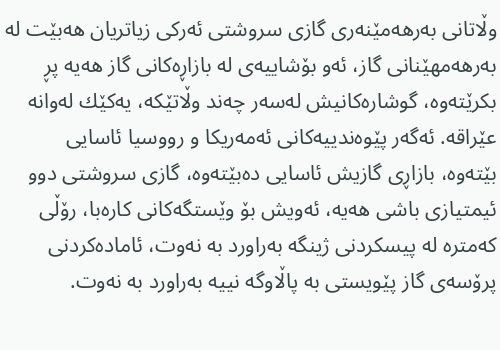وڵاتانی به‌رهه‌مێنه‌ری گازی سروشتی ئه‌ركی زیاتریان هه‌بێت له‌ به‌رهه‌مهێنانی گاز، ئه‌و بۆشاییه‌ی له‌ بازاڕه‌كانی گاز هه‌یه‌ پڕ بكرێته‌وه‌، گوشاره‌كانیش له‌سه‌ر چه‌ند وڵاتێكه‌، یه‌كێك له‌وانه‌ عێراقه‌. ئه‌گه‌ر پێوه‌ندییه‌كانی ئه‌مه‌ریكا و رووسیا ئاسایی بێته‌وه‌، بازاڕی گازیش ئاسایی ده‌بێته‌وه‌، گازی سروشتی دوو ئیمتیازی باشی هه‌یه‌، ئه‌ویش بۆ وێستگه‌كانی كاره‌با، رۆڵی كه‌متره‌ له‌ پیسكردنی ژینگه‌ به‌راورد به‌ نه‌وت، ئاماده‌كردنی پرۆسه‌ی گاز پێویستی به‌ پاڵاوگه‌ نییه‌ به‌راورد به‌ نه‌وت.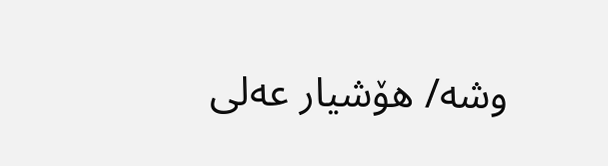وشه‌/ هۆشیار عه‌لی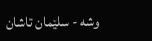وشە - سلێمان تاشان